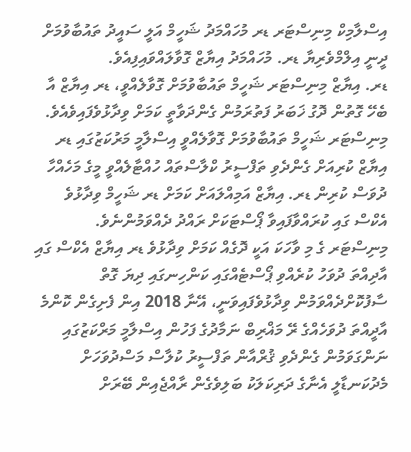އިސްލާމިކް މިނިސްޓަރ ޑރ މުހައްމަދު ޝަހީމް އަލީ ސައީދު ތައުބާވުމަށް ދީނީ އިލްމްވެރިޔާ ޑރ. މުހައްމަދު އިޔާޒް ގޮވާލައްވައިފިއެވެ.
ޑރ. އިޔާޒް މިނިސްޓަރ ޝަހީމް ތައުބާވުމަށް ގޮވާލެއްވީ، ޑރ އިޔާޒް އާ ބެހޭ ގޮތުން ދޮގު ޚަބަރު ފަތުރަމުން ގެންދަވާތީ ކަމަށް ވިދާޅުވެފައިވެއެވެ.
މިނިސްޓަރ ޝަހީމް ތައުބާވުމަށް ގޮވާލެއްވީ އިސްލާމީ މަރުކަޒުގައި ޑރ އިޔާޒް ކުރިއަށް ގެންދެވި ތަފްސީރު ކްލާސްތައް ހުއްޓާލެއްވީ މީގެ މަހެއްހާ ދުވަސް ކުރިން ޑރ. އިޔާޒް އަމިއްލައަށް ކަމަށް ޑރ ޝަހީމް ވިދާޅުވެ އެކްސް ގައި ކުރައްވާފައިވާ ޕޯސްޓަކަށް ރައްދު ދެއްވަމުންނެވެ.
މިނިސްޓަރ ގެ މި ވާހަކަ އަކީ ދޮގެއް ކަމަށް ވިދާޅުވެ ޑރ އިޔާޒް އެކްސް ގައި އާދިއްތަ ދުވަހު ކުރެއްވި ޕޯސްޓެއްގައި ކަންހިނގައި ދިޔަ ގޮތް ސާފުކޮށްދެއްވަމުން ވިދާޅުވެފައިވަނީ، އޭނާ 2018 އިން ފެށިގެން ކޮންމެ އާދީއްތަ ދުވަހެއްގެ ރޭ މަޣްރިބް ނަމާދުގެ ފަހުން އިސްލާމީ މަރްކަޒުގައި ނަންގަވަމުން ގެންދެވި ޤުރްއާން ތަފްސީރު ކުލާސް މަސްދުވަހަށް މެދުކަނޑާލީ އެނާގެ ދަރިކަލަކު ބަލިވެގެން ރާއްޖެއިން ބޭރަށް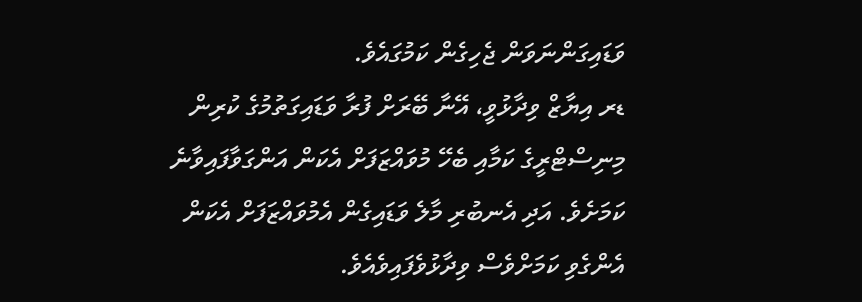ވަޑައިގަންނަވަން ޖެހިގެން ކަމުގައެވެ.
ޑރ އިޔާޒް ވިދާޅުވީ، އޭނާ ބޭރަށް ފުރާ ވަޑައިގަތުމުގެ ކުރިން މިނިސްޓްރީގެ ކަމާއި ބެހޭ މުވައްޒަފަށް އެކަން އަންގަވާފައިވާނެ ކަމަށެވެ. އަދި އެނބުރި މާލެ ވަޑައިގެން އެމުވައްޒަފަށް އެކަން އެންގެވި ކަމަށްވެސް ވިދާޅުވެފައިވެއެވެ.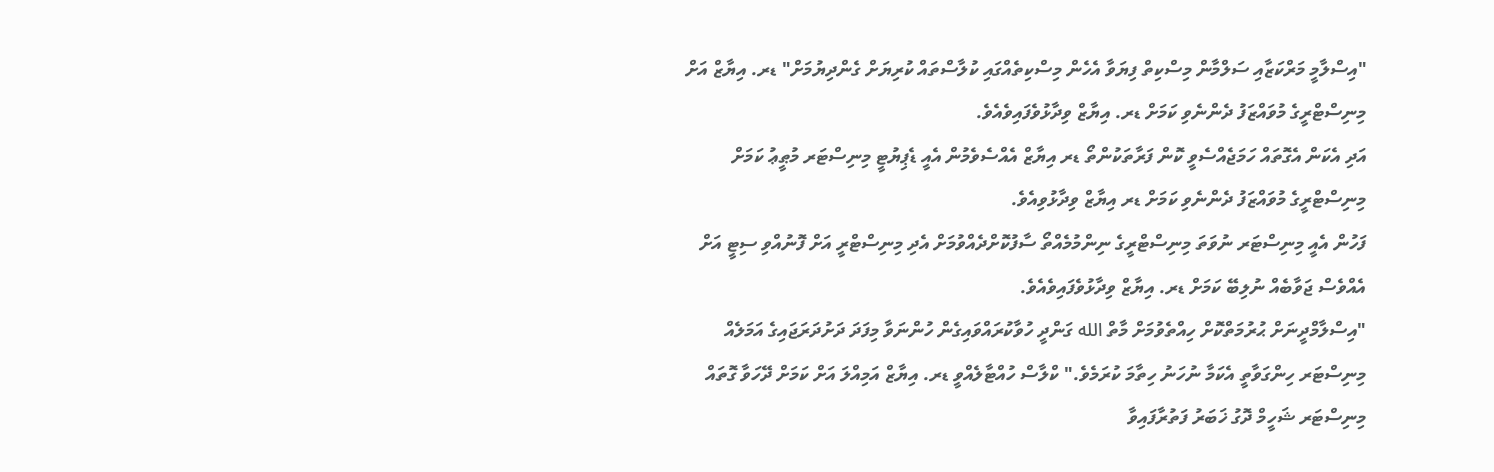"އިސްލާމީ މަރްކަޒާއި ސަލްމާން މިސްކިތް ފިޔަވާ އެހެން މިސްކިތެއްގައި ކުލާސްތައް ކުރިޔަށް ގެންދިޔުމަށް" ޑރ. އިޔާޒް އަށް މިނިސްޓްރީގެ މުވައްޒަފު ދެންނެވި ކަމަށް ޑރ. އިޔާޒް ވިދާޅުވެފައިވެއެވެ.
އަދި އެކަން އެގޮތައް ހަމަޖެއްސެވީ ކޮން ފަރާތަކުންތޯ ޑރ އިޔާޒް އެއްސެވެމުން އެއީ ޑެޕިޔުޓީ މިނިސްޓަރ މުޠީޢު ކަމަށް މިނިސްޓްރީގެ މުވައްޒަފު ދެންނެވި ކަމަށް ޑރ އިޔާޒް ވިދާޅުވިއެވެ.
ފަހުން އެއީ މިނިސްޓަރ ނުވަތަ މިނިސްޓްރީގެ ނިންމުމެއްތޯ ސާފުކޮށްދެއްވުމަށް އެދި މިނިސްޓްރީ އަށް ފޮނުއްވި ސިޓީ އަށް އެއްވެސް ޖަވާބެއް ނުލިބޭ ކަމަށް ޑރ. އިޔާޒް ވިދާޅުވެފައިވެއެވެ.
"އިސްލާމްދީނަށް ޙުރުމަތްކޮށް ހިއްތެވުމަށް މާތް الله ގަންދީ ހުވާކުރައްވައިގެން ހުންނަވާ މިފަދަ ދަށުދަރަޖައިގެ އަމަލެއް މިނިސްޓަރ ހިންގަވާތީ އެކަމާ ނުހަނު ހިތާމަ ކުރަމެވެ." ކްލާސް ހުއްޓާލެއްވީ ޑރ. އިޔާޒް އަމިއްލަ އަށް ކަމަށް ދޭހަވާ ގޮތައް މިނިސްޓަރ ޝަހީމް ދޮގު ޚަބަރު ފަތުރާފައިވާ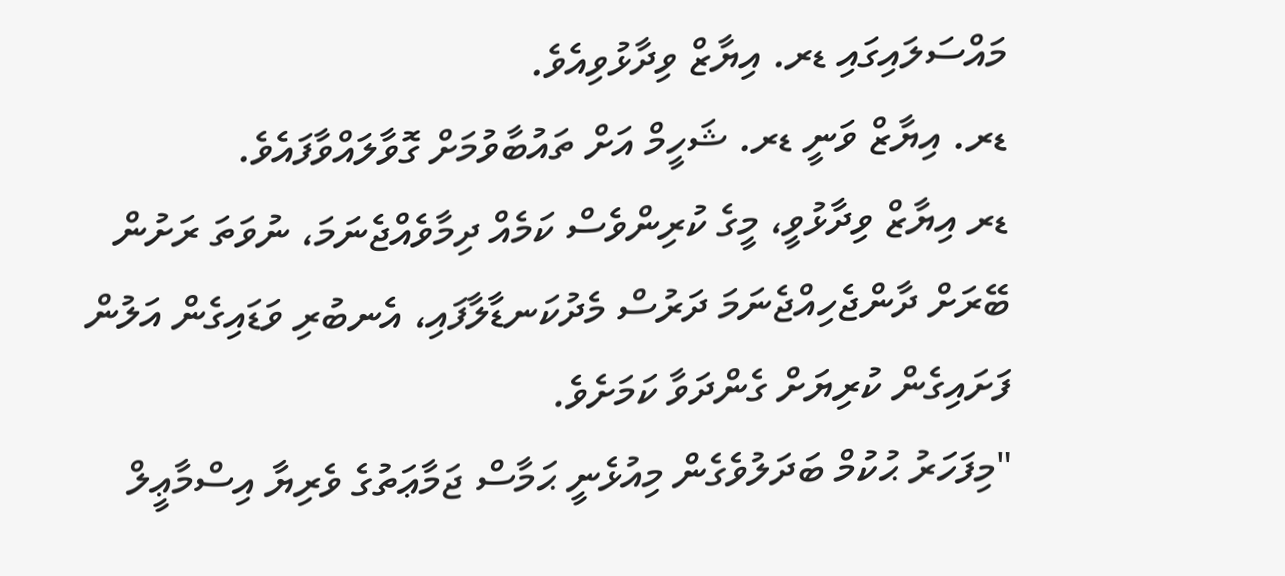މައްސަލައިގައި ޑރ. އިޔާޒް ވިދާޅުވިއެވެ.
ޑރ. އިޔާޒް ވަނީ ޑރ. ޝަހީމް އަށް ތައުބާވުމަށް ގޮވާލައްވާފައެވެ.
ޑރ އިޔާޒް ވިދާޅުވީ، މީގެ ކުރިންވެސް ކަމެއް ދިމާވެއްޖެނަމަ، ނުވަތަ ރަށުން ބޭރަށް ދާންޖެހިއްޖެނަމަ ދަރުސް މެދުކަނޑާލާފައި، އެނބުރި ވަޑައިގެން އަލުން ފަށައިގެން ކުރިޔަށް ގެންދަވާ ކަމަށެވެ.
"މިފަހަރު ޙުކުމް ބަދަލުވެގެން މިއުޅެނީ ޙަމާސް ޖަމާޢަތުގެ ވެރިޔާ އިސްމާޢީލް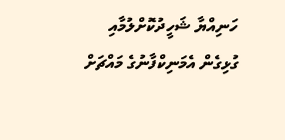ހަނިއްޔާ ޝަހީދުކޮށްލުމާއި ގުޅިގެން އެމަނިކްފާނުގެ މައްޗަށް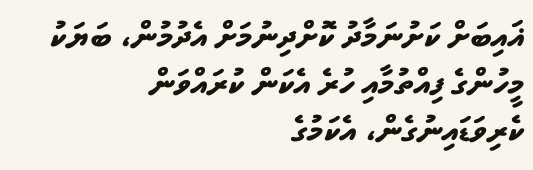ޣައިބަށް ކަށުނަމާދު ކޮށްދިނުމަށް އެދުމުން، ބަޔަކު މީހުންގެ ފިއްތުމާއި ހުރެ އެކަން ކުރައްވަން ކެރިވަޑައިނުގެން، އެކަމުގެ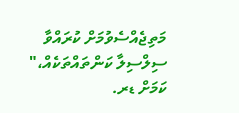މަތިޖެއްސެވުމަށް ކުރައްވާ ސިލްސިލާ ކަންތައްތަކެއް،" ކަމަށް ޑރ.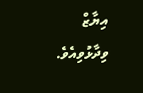އިޔާޒް ވިދާޅުވިއެވެ.